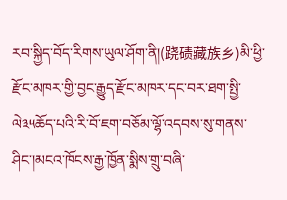རབ་སྐྱིད་བོད་རིགས་ཡུལ་ཤོག་ནི།(跷碛藏族乡)མི་ཕྱི་རྫོང་མཁར་གྱི་བྱང་རྒྱུད་རྫོང་མཁར་དང་བར་ཐག་སྤྱི་ལེ༣༥ཆོད་པའི་རི་བོ་ཇག་བཅོམ་ལྷོ་འདབས་སུ་གནས་ཤིང་།མངའ་ཁོངས་རྒྱ་ཁྱོན་སྨིས་གྲུ་བཞི་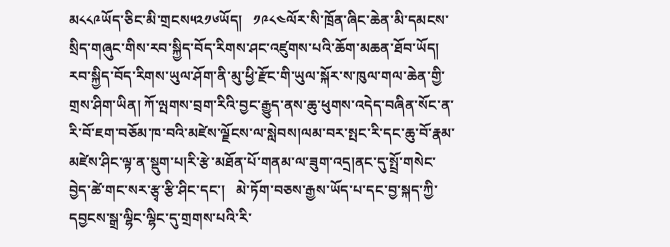མ༨༨༩ཡོད་ཅིང་མི་གྲངས༥༢༡༦ཡོད།   ༡༩༨༤ལོར་སི་ཁྲོན་ཞིང་ཆེན་མི་དམངས་སྲིད་གཞུང་གིས་རབ་སྐྱིད་བོད་རིགས་ཤང་འཛུགས་པའི་ཆོག་མཆན་ཐོབ་ཡོད།  རབ་སྐྱིད་བོད་རིགས་ཡུལ་ཤོག་ནི་མུ་ཕྱི་རྫོང་གི་ཡུལ་སྐོར་ས་ཁུལ་གལ་ཆེན་གྱི་གྲས་ཤིག་ཡིན། ཀོ་ལྤགས་བྲག་རིའི་བྱང་རྒྱུད་ནས་ཆུ་ཕུགས་འདེད་བཞིན་སོང་ན་རི་བོ་ཇག་བཅོམ་ཁ་བའི་མཛེས་ལྗོངས་ལ་སླེབས།ལམ་བར་སྤང་རི་དང་ཆུ་བོ་རྣམ་མཛེས་ཤིང་ལྟ་ན་སྡུག་པ།རི་རྩེ་མཐོན་པོ་གནམ་ལ་ཟུག་འདྲ།ནང་དུ་སྤྲོ་གསེང་བྱེད་ཚེ་གང་སར་རྩྭ་རྩི་ཤིང་དང་།   མེ་ཏོག་བཅས་རྒྱས་ཡོད་པ་དང་བྱ་སྐད་ཀྱི་དབྱངས་སྒྲ་ལྷིང་ལྷིང་དུ་གྲགས་པའི་རི་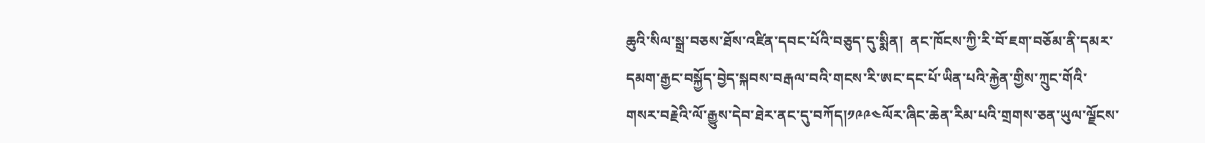ཆུའི་སིལ་སྒྲ་བཅས་ཐོས་འཛིན་དབང་པོའི་བཅུད་དུ་སྨིན།  ནང་ཁོངས་ཀྱི་རི་བོ་ཇག་བཅོམ་ནི་དམར་དམག་རྒྱང་བསྐྱོད་བྱེད་སྐབས་བརྒལ་བའི་གངས་རི་ཨང་དང་པོ་ཡིན་པའི་རྐྱེན་གྱིས་ཀྲུང་གོའི་གསར་བརྗེའི་ལོ་རྒྱུས་དེབ་ཐེར་ནང་དུ་བཀོད།༡༩༩༤ལོར་ཞིང་ཆེན་རིམ་པའི་གྲགས་ཅན་ཡུལ་ལྗོངས་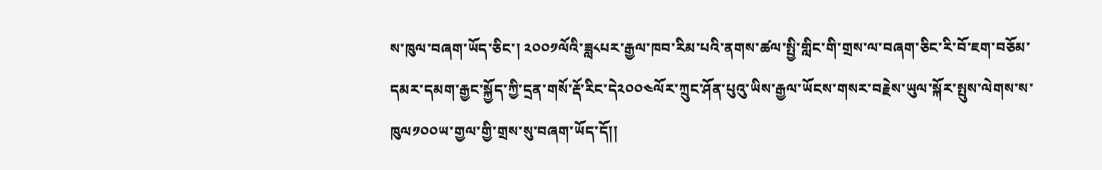ས་ཁུལ་བཞག་ཡོད་ཅིང་། ༢༠༠༡ལོའི་ཟླ༨པར་རྒྱལ་ཁབ་རིམ་པའི་ནགས་ཚལ་སྤྱི་གླིང་གི་གྲས་ལ་བཞག་ཅིང་རི་བོ་ཇག་བཅོམ་དམར་དམག་རྒྱང་སྐྱོད་ཀྱི་དྲན་གསོ་རྡོ་རིང་དེ༢༠༠༤ལོར་ཀྲུང་ཤོན་པུའུ་ཡིས་རྒྱལ་ཡོངས་གསར་བརྗེས་ཡུལ་སྐོར་སྤུས་ལེགས་ས་ཁུལ༡༠༠ཡ་གྱལ་གྱི་གྲས་སུ་བཞག་ཡོད་དོ།།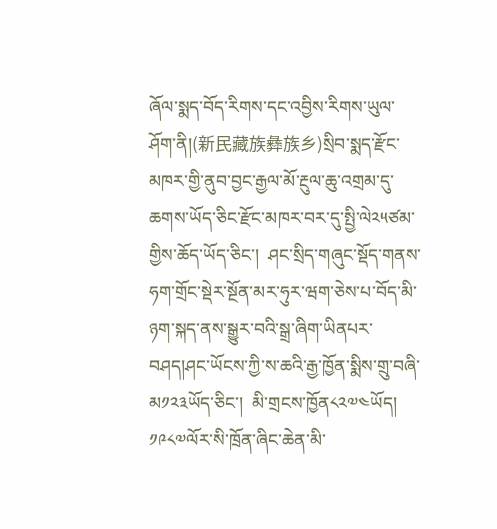ཞོལ་སྨད་བོད་རིགས་དང་འབྱིས་རིགས་ཡུལ་ཤོག་ནི།(新民藏族彝族乡)སྲིབ་སྨད་རྫོང་མཁར་གྱི་ནུབ་བྱང་རྒྱལ་མོ་རྔུལ་ཆུ་འགྲམ་དུ་ཆགས་ཡོད་ཅིང་རྫོང་མཁར་བར་དུ་སྤྱི་ལེ༢༥ཙམ་གྱིས་ཆོད་ཡོད་ཅིང་།  ཤང་སྲིད་གཞུང་སྡོད་གནས་ཧག་གྲོང་སྡེར་སྔོན་མར་ཧུར་ཝག་ཅེས་པ་བོད་མི་ཉག་སྐད་ནས་སྒྱུར་བའི་སྒྲ་ཞིག་ཡིནཔར་བཤད།ཤང་ཡོངས་ཀྱི་ས་ཆའི་རྒྱ་ཁྱོན་སྨིས་གྲུ་བཞི་མ༡༢༣ཡོད་ཅིང་།  མི་གྲངས་ཁྱོན༨༢༧༤ཡོད།  ༡༩༨༧ལོར་སི་ཁྲོན་ཞིང་ཆེན་མི་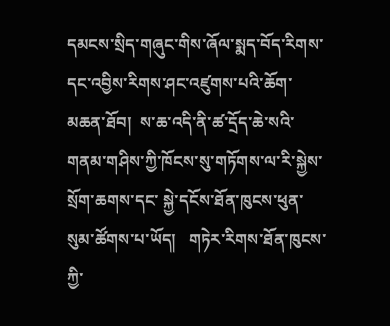དམངས་སྲིད་གཞུང་གིས་ཞོལ་སྨད་བོད་རིགས་དང་འབྱིས་རིགས་ཤང་འཛུགས་པའི་ཆོག་མཆན་ཐོབ།  ས་ཆ་འདི་ནི་ཚ་དྲོད་ཆེ་སའི་གནམ་གཤིས་ཀྱི་ཁོངས་སུ་གཏོགས་ལ་རི་སྐྱེས་སྲོག་ཆགས་དང་ སྐྱེ་དངོས་ཐོན་ཁུངས་ཕུན་སུམ་ཚོགས་པ་ཡོད།   གཏེར་རིགས་ཐོན་ཁུངས་ཀྱི་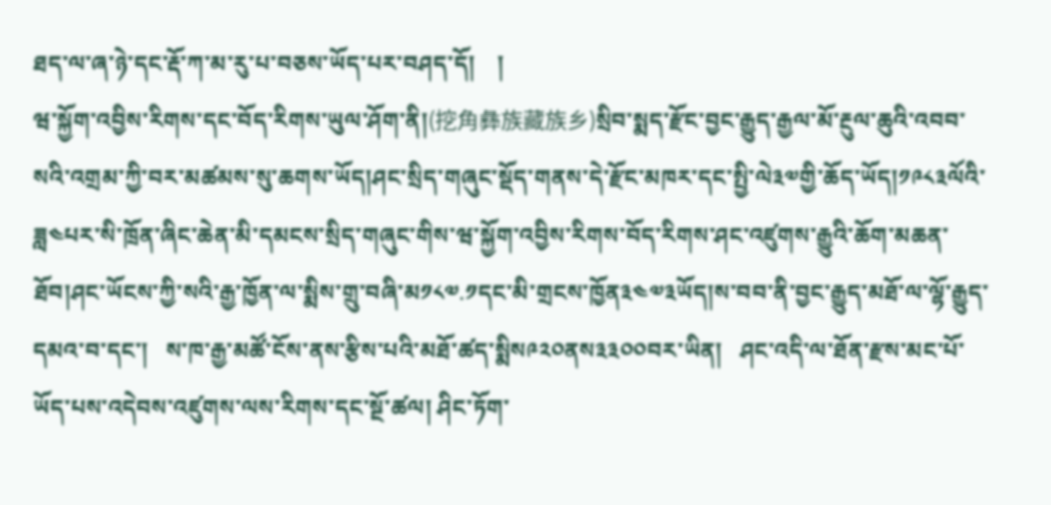ཐད་ལ་ཞ་ཉེ་དང་རྡོ་ཀ་མ་རུ་པ་བཅས་ཡོད་པར་བཤད་དོ།    །
ཝ་སྐྱོག་འབྱིས་རིགས་དང་བོད་རིགས་ཡུལ་ཤོག་ནི།(挖角彝族藏族乡)སྲིབ་སྨད་རྫོང་བྱང་རྒྱུད་རྒྱལ་མོ་རྔུལ་ཆུའི་འབབ་སའི་འགྲམ་ཀྱི་བར་མཚམས་སུ་ཆགས་ཡོད།ཤང་སྲིད་གཞུང་སྡོད་གནས་དེ་རྫོང་མཁར་དང་སྤྱི་ལེ༣༧གྱི་ཆོད་ཡོད།༡༩༨༣ལོའི་ཟླ༤པར་སི་ཁྲོན་ཞིང་ཆེན་མི་དམངས་སྲིད་གཞུང་གིས་ཝ་སྐྱོག་འབྱིས་རིགས་བོད་རིགས་ཤང་འཛུགས་རྒྱུའི་ཆོག་མཆན་ཐོབ།ཤང་ཡོངས་ཀྱི་སའི་རྒྱ་ཁྱོན་ལ་སྨིས་གྲུ་བཞི་མ༡༨༧.༡དང་མི་གྲངས་ཁྱོན༣༤༧༣ཡོད།ས་བབ་ནི་བྱང་རྒྱུད་མཐོ་ལ་ལྷོ་རྒྱུད་དམའ་བ་དང་།   ས་ཁ་རྒྱ་མཚོ་ངོས་ནས་རྩིས་པའི་མཐོ་ཚད་སྨིས༩༢༠ནས༣༣༠༠བར་ཡིན།   ཤང་འདི་ལ་ཐོན་རྫས་མང་པོ་ཡོད་པས་འདེབས་འཛུགས་ལས་རིགས་དང་སྔོ་ཚལ། ཤིང་ཏོག་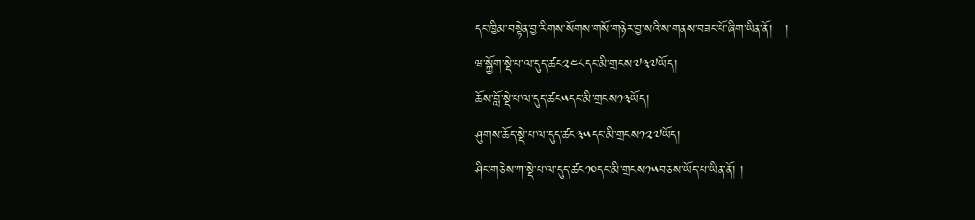དང་ཁྱིམ་བསྟེན་བྱ་རིགས་སོགས་གསོ་གཉེར་བྱ་སའི་ས་གནས་བཟང་པོ་ཞིག་ཡིན་ནོ།   །
ཝ་སྐྱོག་སྡེ་པ་ལ་དུད་ཚང༢༤༨དང་མི་གྲངས༧༣༧ཡོད།
ཆོས་བློ་སྡེ་པ་ལ་དུད་ཚང༥དང་མི་གྲངས༡༣ཡོད།
ཤུགས་ཆོད་སྡེ་པ་ལ་དུད་ཚང༣༥དང་མི་གྲངས༡༢༧ཡོད།
ཤིང་གཅེས་ཀ་སྡེ་པ་ལ་དུད་ཚང༡༠དང་མི་གྲངས༡༥བཅས་ཡོད་པ་ཡིན་ནོ། །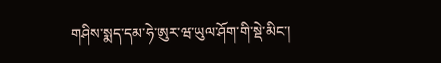གཤིས་སྨད་དམ་ཧེ་ཨུར་ཝ་ཡུལ་ཤོག་གི་སྡེ་མིང་།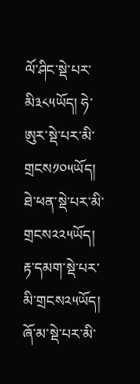ལོ་ཤིང་སྡེ་པར་མི༣༨༥ཡོད། ཧེ་ཨུར་སྡེ་པར་མི་གྲངས༡༠༥ཡོད། ཐེ་ཕན་སྡེ་པར་མི་གྲངས༢༢༥ཡོད། རྟ་དམག་སྡེ་པར་མི་གྲངས༢༥ཡོད། ཞོ་མ་སྡེ་པར་མི་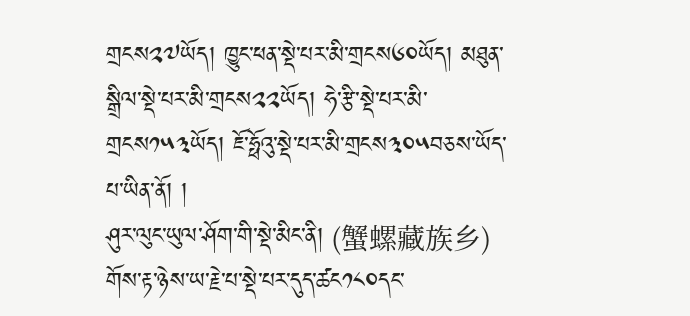གྲངས༢༧ཡོད། ཁྱུང་ཕན་སྡེ་པར་མི་གྲངས༦༠ཡོད། མཐུན་སྒྲིལ་སྡེ་པར་མི་གྲངས༢༢ཡོད། ཧེ་རྩི་སྡེ་པར་མི་གྲངས༡༥༣ཡོད། ཇོ་ཧྥོའུ་སྡེ་པར་མི་གྲངས༣༠༥བཅས་ཡོད་པ་ཡིན་ནོ། །
ཤུར་ལུང་ཡུལ་ཤོག་གི་སྡེ་མིང་ནི། (蟹螺藏族乡)
གོས་རྟ་ཉེས་ཡ་རྗེ་པ་སྡེ་པར་དུད་ཚང༡༨༠དང་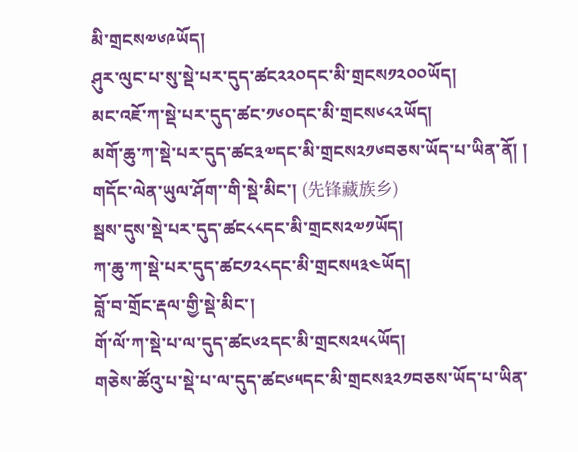མི་གྲངས༧༦༩ཡོད།
ཤུར་ལུང་པ་སུ་སྡེ་པར་དུད་ཚང༢༢༠དང་མི་གྲངས༡༢༠༠ཡོད།
མང་འཇོ་ཀ་སྡེ་པར་དུད་ཚང་༡༦༠དང་མི་གྲངས༦༨༢ཡོད།
མགོ་ཆུ་ཀ་སྡེ་པར་དུད་ཚང༣༧དང་མི་གྲངས༢༡༦བཅས་ཡོད་པ་ཡིན་ནོ། །
གདོང་ལེན་ཡུལ་ཤོག་་གི་སྡེ་མིང་། (先锋藏族乡)
སྦས་དུས་སྡེ་པར་དུད་ཚང༨༨དང་མི་གྲངས༢༧༡ཡོད།
ཀ་ཆུ་ཀ་སྡེ་པར་དུད་ཚང༡༢༨དང་མི་གྲངས༥༣༤ཡོད།
བློ་བ་གྲོང་རྡལ་གྱི་སྡེ་མིང་།
གོ་ལོ་ཀ་སྡེ་པ་ལ་དུད་ཚང༦༢དང་མི་གྲངས༢༥༨ཡོད།
གཅེས་ཚོའུ་པ་སྡེ་པ་ལ་དུད་ཚང༦༥དང་མི་གྲངས༣༢༡བཅས་ཡོད་པ་ཡིན་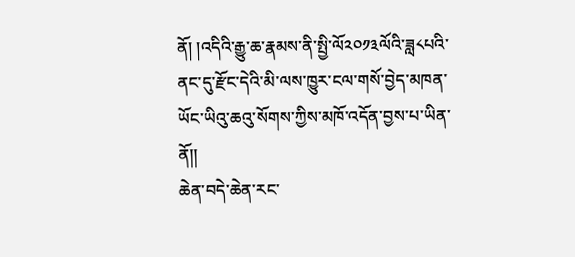ནོ། །འདིའི་རྒྱུ་ཆ་རྣམས་ནི་སྤྱི་ལོ༢༠༡༣ལོའི་ཟླ༨པའི་ནང་དུ་རྫོང་དེའི་མི་ལས་ཁྱུར་ངལ་གསོ་བྱེད་མཁན་ཡོང་ཡིའུ་ཆའུ་སོགས་ཀྱིས་མཁོ་འདོན་བྱས་པ་ཡིན་ནོ།།
ཆེན་བདེ་ཆེན་རང་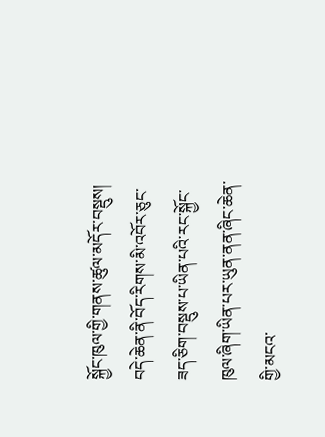སྐྱོང་ཁུལ་གྱི་གནས་ཚུལ་མདོར་བསྡུས།
བདེ་ཆེན་ནི་བོད་རིགས་མི་འབོར་ཅུང་ཟད་ཅིག་བསྡུས་པ་ཡིན་པའི་རང་སྐྱོང་ཁུལ་ཞིག་ཡིན་པར་ཡུན་ནན་ཞིང་ཆེན་གྱི་མངའ་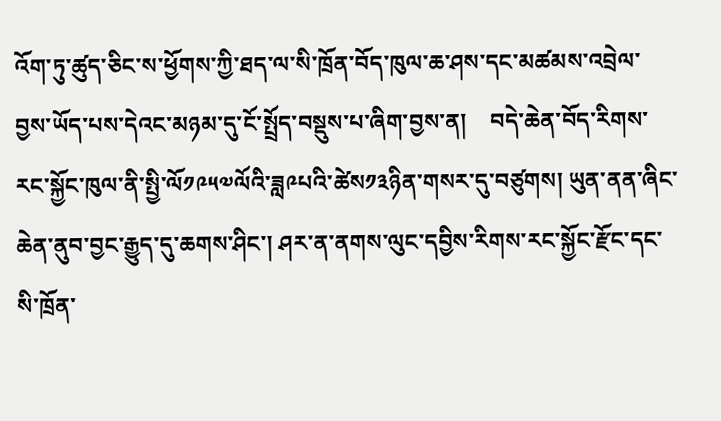འོག་ཏུ་ཚུད་ཅིང་ས་ཕྱོགས་ཀྱི་ཐད་ལ་སི་ཁྲོན་བོད་ཁུལ་ཆ་ཤས་དང་མཚམས་འབྲེལ་བྱས་ཡོད་པས་དེའང་མཉམ་དུ་ངོ་སྤྲོད་བསྡུས་པ་ཞིག་བྱས་ན།    བདེ་ཆེན་བོད་རིགས་རང་སྐྱོང་ཁུལ་ནི་སྤྱི་ལོ༡༩༥༧ལོའི་ཟླ༩པའི་ཚེས༡༣ཉིན་གསར་དུ་བཙུགས། ཡུན་ནན་ཞིང་ཆེན་ནུབ་བྱང་རྒྱུད་དུ་ཆགས་ཤིང་། ཤར་ན་ནགས་ལུང་དབྱིས་རིགས་རང་སྐྱོང་རྫོང་དང་སི་ཁྲོན་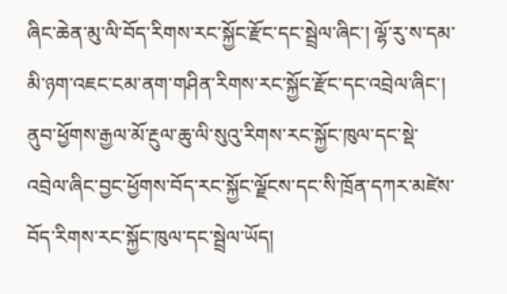ཞིང་ཆེན་མུ་ལི་བོད་རིགས་རང་སྐྱོང་རྫོང་དང་སྦྲེལ་ཞིང་། ལྷོ་རུ་ས་དམ་མི་ཉག་འཇང་ངམ་ནག་གཤིན་རིགས་རང་སྐྱོང་རྫོང་དང་འབྲེལ་ཞིང་།  ནུབ་ཕྱོགས་རྒྱལ་མོ་རྔུལ་ཆུ་ལི་སུའུ་རིགས་རང་སྐྱོང་ཁུལ་དང་སྡེ་འབྲེལ་ཞིང་བྱང་ཕྱོགས་བོད་རང་སྐྱོང་ལྗོངས་དང་སི་ཁྲོན་དཀར་མཛེས་བོད་རིགས་རང་སྐྱོང་ཁུལ་དང་སྦྲེལ་ཡོད།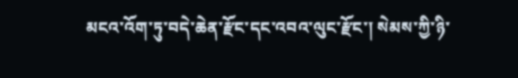མངའ་འོག་ཏུ་བདེ་ཆེན་རྫོང་དང་འབའ་ལུང་རྫོང་། སེམས་ཀྱི་ཉི་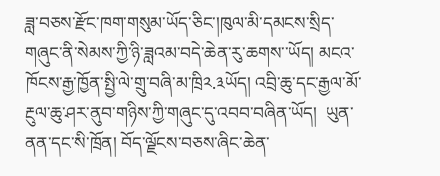ཟླ་བཅས་རྫོང་ཁག་གསུམ་ཡོད་ཅིང་།ཁུལ་མི་དམངས་སྲིད་གཞུང་ནི་སེམས་ཀྱི་ཉི་ཟླའམ་བདེ་ཆེན་རུ་ཆགས་་ཡོད། མངའ་ཁོངས་རྒྱ་ཁྱོན་སྤྱི་ལེ་གྲུ་བཞི་མ་ཁྲི༢.༣ཡོད། འབྲི་ཆུ་དང་རྒྱལ་མོ་རྔུལ་ཆུ་ཤར་ནུབ་གཉིས་ཀྱི་གཞུང་དུ་འབབ་བཞིན་ཡོད།  ཡུན་ནན་དང་སི་ཁྲོན། བོད་ལྗོངས་བཅས་ཞིང་ཆེན་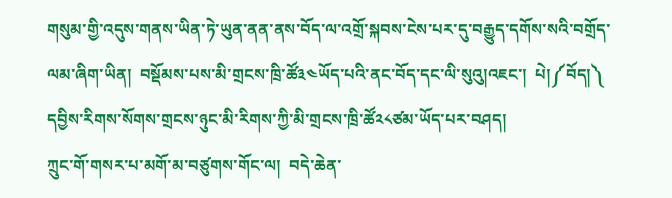གསུམ་གྱི་འདུས་གནས་ཡིན་ཏེ་ཡུན་ནན་ནས་བོད་ལ་འགྲོ་སྐབས་ངེས་པར་དུ་བརྒྱུད་དགོས་སའི་བགྲོད་ལམ་ཞིག་ཡིན།  བསྡོམས་པས་མི་གྲངས་ཁྲི་ཚོ༣༤ཡོད་པའི་ནང་བོད་དང་ལི་སུའུ།འཇང་།  པེ།༼བོད།༽ དབྱིས་རིགས་སོགས་གྲངས་ཉུང་མི་རིགས་ཀྱི་མི་གྲངས་ཁྲི་ཚོ༢༨ཙམ་ཡོད་པར་བཤད།
ཀྲུང་གོ་གསར་པ་མགོ་མ་བཙུགས་གོང་ལ།  བདེ་ཆེན་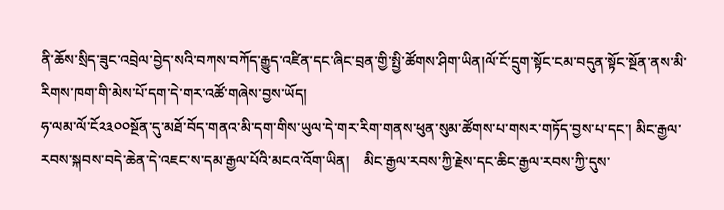ནི་ཆོས་སྲིད་ཟུང་འབྲེལ་བྱེད་སའི་བཀས་བཀོད་རྒྱུད་འཛིན་དང་ཞིང་བྲན་གྱི་སྤྱི་ཚོགས་ཤིག་ཡིན།ལོ་ངོ་དྲུག་སྟོང་ངམ་བདུན་སྟོང་སྔོན་ནས་མི་རིགས་ཁག་གི་མེས་པོ་དག་དེ་གར་འཚོ་གཞེས་བྱས་ཡོད།
ཧ་ལམ་ལོ་ངོ༢༣༠༠སྔོན་དུ་མཐོ་བོད་གནའ་མི་དག་གིས་ཡུལ་དེ་གར་རིག་གནས་ཕུན་སུམ་ཚོགས་པ་གསར་གཏོད་བྱས་པ་དང་། མིང་རྒྱལ་རབས་སྐབས་བདེ་ཆེན་དེ་འཇང་ས་དམ་རྒྱལ་པོའི་མངའ་འོག་ཡིན།    མིང་རྒྱལ་རབས་ཀྱི་རྗེས་དང་ཆིང་རྒྱལ་རབས་ཀྱི་དུས་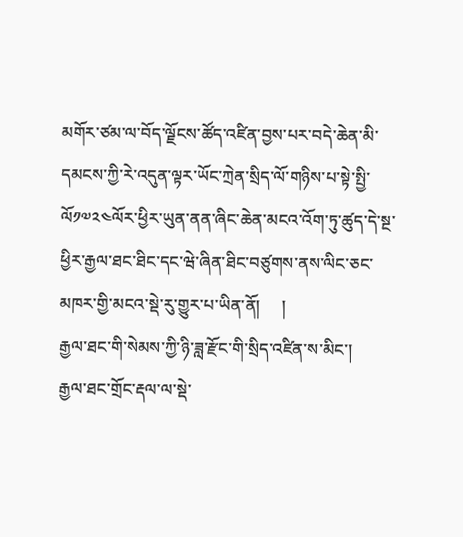མགོར་ཙམ་ལ་བོད་ལྗོངས་ཚོད་འཛིན་བྱས་པར་བདེ་ཆེན་མི་དམངས་ཀྱི་རེ་འདུན་ལྟར་ཡོང་ཀྲེན་སྲིད་ལོ་གཉིས་པ་སྟེ་སྤྱི་ལོ༡༧༢༤ལོར་ཕྱིར་ཡུན་ནན་ཞིང་ཆེན་མངའ་འོག་ཏུ་ཚུད་དེ་སྔ་ཕྱིར་རྒྱལ་ཐང་ཐིང་དང་ཝེ་ཞིན་ཐིང་བཙུགས་ནས་ལིང་ཅང་མཁར་གྱི་མངའ་སྡེ་རུ་གྱུར་པ་ཡིན་ནོ།     །
རྒྱལ་ཐང་གི་སེམས་ཀྱི་ཉི་ཟླ་རྫོང་གི་སྲིད་འཛིན་ས་མིང་།
རྒྱལ་ཐང་གྲོང་རྡལ་ལ་སྡེ་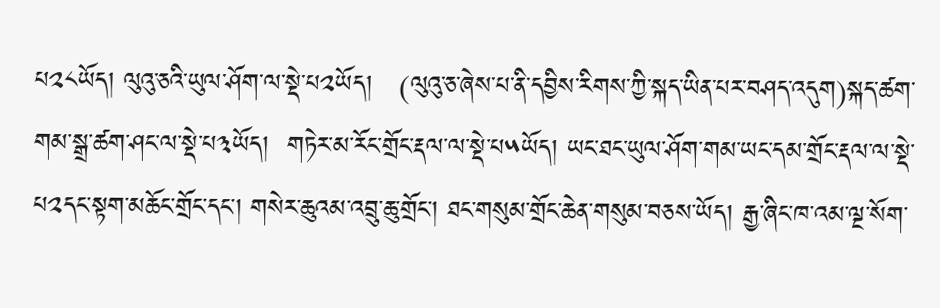པ༢༨ཡོད། ལུའུ་ཅའི་ཡུལ་ཤོག་ལ་སྡེ་པ༢ཡོད།   (ལུའུ་ཅ་ཞེས་པ་ནི་དབྱིས་རིགས་ཀྱི་སྐད་ཡིན་པར་བཤད་འདུག)སྐད་ཚག་གམ་སྒྲ་ཚག་ཤང་ལ་སྡེ་པ༣ཡོད།  གཏེར་མ་རོང་གྲོང་རྡལ་ལ་སྡེ་པ༥ཡོད། ཡང་ཐང་ཡུལ་ཤོག་གམ་ཡང་དམ་གྲོང་རྡལ་ལ་སྡེ་པ༢དང་སྟག་མཆོང་གྲོང་དང་། གསེར་ཆུའམ་འབྲུ་ཆུ་གྲོང་། ཐང་གསུམ་གྲོང་ཆེན་གསུམ་བཅས་ཡོད། རྒྱ་ཞིང་ཁ་འམ་ལྔ་སོག་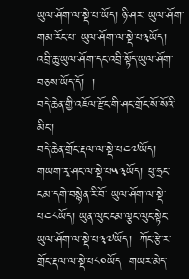ཡུལ་ཤོག་ལ་སྡེ་པ་ཡོད། ཉི་ཤར་ ཡུལ་ཤོག་གམ་རོང་པ་ ཡུལ་ཤོག་ལ་སྡེ་པ༣ཡོད།  འབྲི་ཆུ་ཡུལ་ཤོག་དང་འབྲི་སྟོད་ཡུལ་ཤོག་བཅས་ཡོད་དོ།  །
བདེ་ཆེན་གྱི་འཇོལ་རྫོང་གི་ཤང་གྲོང་སོ་སོའི་མིང་།
བདེ་ཆེན་གྲོང་རྡལ་ལ་སྡེ་པ༤༧ཡོད།  གཡག་རྭ་ཤང་ལ་སྡེ་པ༥༣ཡོད། ཕུ་ཧྲང་ངམ་དགེ་བསྙེན་རི་བོ་ ཡུལ་ཤོག་ལ་སྡེ་པ༤༨ཡོད། ཡུན་ལུང་ངམ་ལྕང་ལུང་སྟེང་ཡུལ་ཤོག་ལ་སྡེ་པ༣༧ཡོད།  ཀོང་རྩེ་ར་གྲོང་རྡལ་ལ་སྡེ་པ༨༠ཡོད  གཡར་མེད་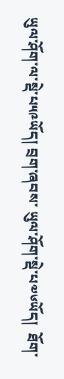ཡུལ་ཤོག་ལ་སྡེ་པ༥༩ཡོད། བྲག་ཞབས་ ཡུལ་ཤོག་སྡེ་པ༧༦ཡོད།  ཐོག་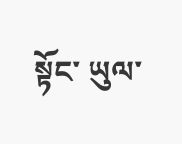སྟོང་ ཡུལ་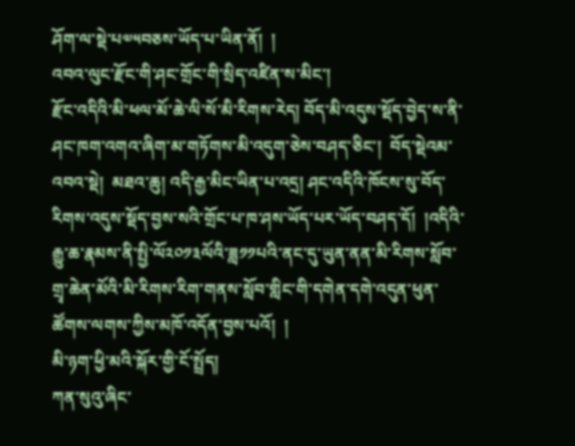ཤོག་ལ་སྡེ་པ༧༥བཅས་ཡོད་པ་ཡིན་ནོ།  །
འབའ་ལུང་རྫོང་གི་ཤང་གྲོང་གི་སྲིད་འཛིན་ས་མིང་།
རྫོང་འདིའི་མི་ཕལ་མོ་ཆེ་ལི་སོ་མི་རིགས་རེད། བོད་མི་འདུས་སྡོད་བྱེད་ས་ནི་ཤང་ཁག་འགའ་ཞིག་མ་གཏོགས་མི་འདུག་ཅེས་བཤད་ཅིང་།  བོད་སྡེའམ་འབའ་སྡེ།  མཐའ་ཆུ། འདི་རྒྱ་མིང་ཡིན་པ་འདྲ། ཤང་འདིའི་ཁོངས་སུ་བོད་རིགས་འདུས་སྡོད་བྱས་སའི་གྲོང་པ་ཁ་ཤས་ཡོད་པར་ཡོད་བཤད་དོ།  །འདིའི་རྒྱུ་ཆ་རྣམས་ནི་སྤྱི་ལོ༢༠༡༣ལོའི་ཟླ༡༡པའི་ནང་དུ་ཡུན་ནན་མི་རིགས་སློབ་གྲྭ་ཆེན་མོའི་མི་རིགས་རིག་གནས་སློབ་གླིང་གི་དགེན་དགེ་འདུན་ཕུན་ཚོགས་ལགས་ཀྱིས་མཁོ་འདོན་བྱས་པའོ།  །
མི་ཉག་ཕྱི་མའི་སྐོར་གྱི་ངོ་སྤྲོད།
ཀན་སུའུ་ཞིང་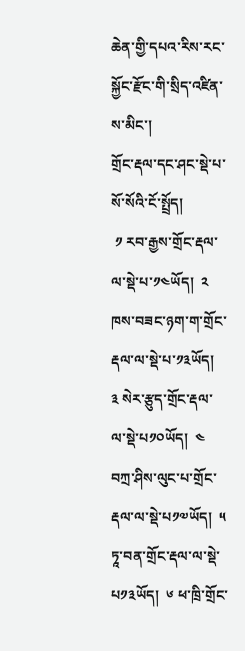ཆེན་གྱི་དཔའ་རིས་རང་སྐྱོང་རྫོང་གི་སྲིད་འཛིན་ས་མིང་།
གྲོང་རྡལ་དང་ཤང་སྡེ་པ་སོ་སོའི་ངོ་སྤྲོད།
 ༡ རབ་རྒྱས་གྲོང་རྡལ་ལ་སྡེ་པ་༡༤ཡོད།  ༢ ཁས་བཟང་ཉག་ག་གྲོང་རྡལ་ལ་སྡེ་པ་༡༣ཡོད།  ༣ སེར་རྩུད་གྲོང་རྡལ་ལ་སྡེ་པ༡༠ཡོད།  ༤ བཀྲ་ཤིས་ལུང་པ་གྲོང་རྡལ་ལ་སྡེ་པ༡༧ཡོད།  ༥ ཏཱ་བན་གྲོང་རྡལ་ལ་སྡེ་པ༡༣ཡོད།  ༦ ཕ་ཁྲི་གྲོང་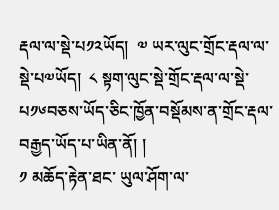རྡལ་ལ་སྡེ་པ༡༢ཡོད།  ༧ ཡར་ལུང་གྲོང་རྡལ་ལ་སྡེ་པ༧ཡོད།  ༨ སྟག་ལུང་སྡེ་གྲོང་རྡལ་ལ་སྡེ་པ༡༦བཅས་ཡོད་ཅིང་ཁྱོན་བསྡོམས་ན་གྲོང་རྡལ་བརྒྱད་ཡོད་པ་ཡིན་ནོ། །
༡ མཆོད་རྟེན་ཐང་ ཡུལ་ཤོག་ལ་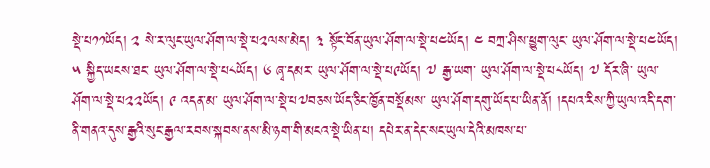སྡེ་པ༡༡ཡོད། ༢ སེ་ར་ལུང་ཡུལ་ཤོག་ལ་སྡེ་པ༢ལས་མེད། ༣ སྟོང་བོན་ཡུལ་ཤོག་ལ་སྡེ་པ༤ཡོད། ༤ བཀྲ་ཤིས་ཕྱུག་ལུང་ ཡུལ་ཤོག་ལ་སྡེ་པ༤ཡོད། ༥ སྐྱིད་ཡངས་ཐང་ ཡུལ་ཤོག་ལ་སྡེ་པ༨ཡོད། ༦ ཞྭ་དམར་ ཡུལ་ཤོག་ལ་སྡེ་པ༩ཡོད། ༧ རྒྱ་ཡག་ ཡུལ་ཤོག་ལ་སྡེ་པ༨ཡོད། ༧ དོར་ཞི་ ཡུལ་ཤོག་ལ་སྡེ་པ༢༢ཡོད། ༩ འདན་མ་ ཡུལ་ཤོག་ལ་སྡེ་པ༧བཅས་ཡོད་ཅིང་ཁྱོན་བསྡོམས་ ཡུལ་ཤོག་དགུ་ཡོད་པ་ཡིན་ནོ། །དཔའ་རིས་ཀྱི་ཡུལ་འདི་དག་ནི་གནའ་དུས་རྒྱའི་སུང་རྒྱལ་རབས་སྐབས་ནས་མི་ཉག་གི་མངའ་སྡེ་ཡིན་པ། དཔེར་ན་དེང་སང་ཡུལ་དེའི་མཁས་པ་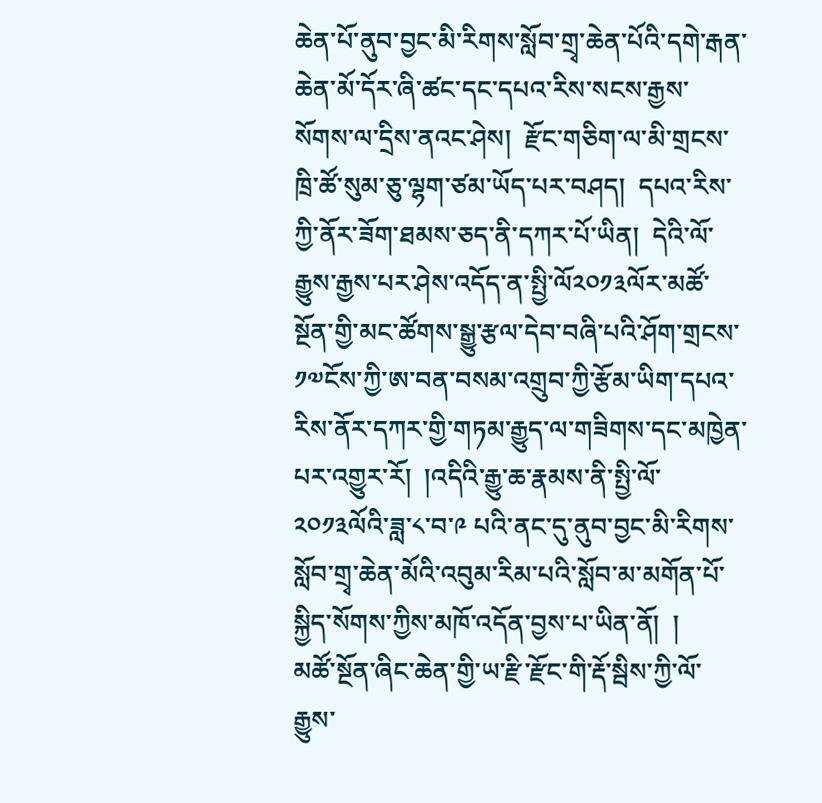ཆེན་པོ་ནུབ་བྱང་མི་རིགས་སློབ་གྲྭ་ཆེན་པོའི་དགེ་རྒན་ཆེན་མོ་དོར་ཞི་ཚང་དང་དཔའ་རིས་སངས་རྒྱས་སོགས་ལ་དྲིས་ནའང་ཤེས།  རྫོང་གཅིག་ལ་མི་གྲངས་ཁྲི་ཚོ་སུམ་ཅུ་ལྷག་ཙམ་ཡོད་པར་བཤད།  དཔའ་རིས་ཀྱི་ནོར་ཟོག་ཐམས་ཅད་ནི་དཀར་པོ་ཡིན།  དེའི་ལོ་རྒྱུས་རྒྱས་པར་ཤེས་འདོད་ན་སྤྱི་ལོ༢༠༡༣ལོར་མཚོ་སྔོན་གྱི་མང་ཚོགས་སྒྱུ་རྩལ་དེབ་བཞི་པའི་ཤོག་གྲངས་༡༧ངོས་ཀྱི་ཨ་བན་བསམ་འགྲུབ་ཀྱི་རྩོམ་ཡིག་དཔའ་རིས་ནོར་དཀར་གྱི་གཏམ་རྒྱུད་ལ་གཟིགས་དང་མཁྱེན་པར་འགྱུར་རོ།  །འདིའི་རྒྱུ་ཆ་རྣམས་ནི་སྤྱི་ལོ་༢༠༡༣ལོའི་ཟླ་༨་བ་༩ པའི་ནང་དུ་ནུབ་བྱང་མི་རིགས་སློབ་གྲྭ་ཆེན་མོའི་འབུམ་རིམ་པའི་སློབ་མ་མགོན་པོ་སྐྱིད་སོགས་ཀྱིས་མཁོ་འདོན་བྱས་པ་ཡིན་ནོ།  །
མཚོ་སྔོན་ཞིང་ཆེན་གྱི་ཡ་རྫི་རྫོང་གི་རྡོ་སྦིས་ཀྱི་ལོ་རྒྱུས་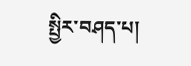སྤྱིར་བཤད་པ།